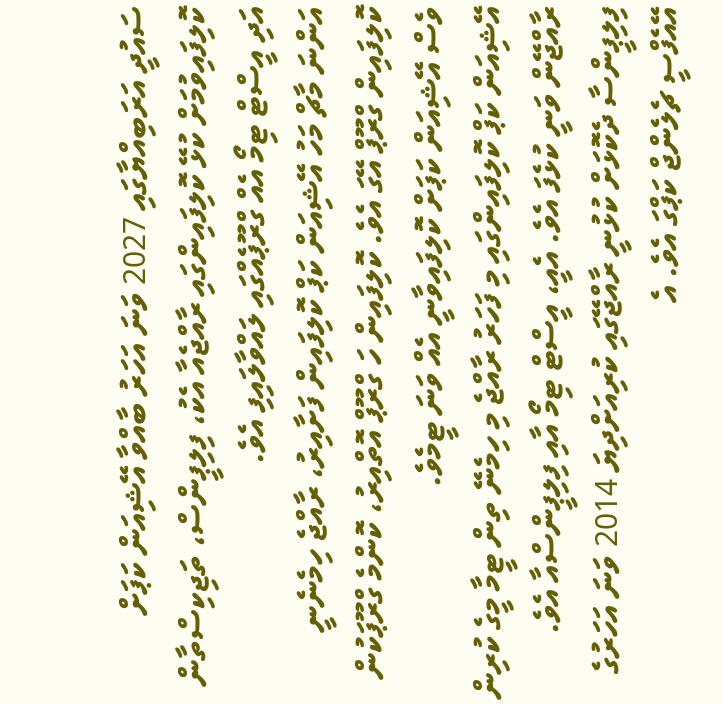ސައުދީ އަރަބިއްޔާގައި 2027 ވަނަ އަހަރު ބާއްވާ އޭޝިއަން ކަޕަށް ކޮލިފައިވުމަށް ކުޅޭ ކޮލިފައިންގައި ރާއްޖެއާ އެކު، ފިލިޕީންސް، ތަޖިކިސްތާން އަދި އީސްޓް ޓިމޯ އެއް ގްރޫޕެއްގައި ލައްވާލައިފި އެވެ.
އަންނަ މާޗް މަހު އޭޝިއަން ކަޕް ކޮލިފައިން ފަށާއިރު، ރާއްޖެ ހިމެނެނީ ކޮލިފައިން ގްރޫޕް އޭގަ އެވެ. ކޮލިފައިން ހަ ގްރޫޕް އޮތްއިރު، ކޮންމެ ގްރޫޕަކުން ވެސް އޭޝިއަން ކަޕަށް ކޮލިފައިވާނީ އެއް ވަނަ ޓީމެވެ.
އޭޝިއަން ކަޕް ކޮލިފައިންގައި މި ފަހަރު ރާއްޖެ މި ހިމެނޭ ތިން ޓީމާ މީގެ ކުރިން ރާއްޖޭން ވަނީ ކުޅެފަ އެވެ. އެއީ، އީސްޓް ޓިމޯ އާއި ފިލިޕީންސްއާ އެވެ. ފިލިޕީންސާ ދެކޮޅަށް ކުޅުނީ ރާއްޖޭގައި ކުރިއަށްދިޔަ 2014 ވަނަ އަހަރުގެ އޭއެފްސީ ޗެލެންޖް ކަޕްގަ އެވެ. އެ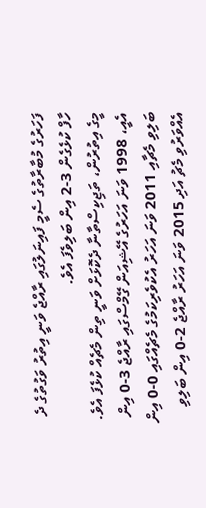ފަހަރުގެ މުބާރާތުގެ ސެމީ ފައިނަލުގައި ރާއްޖެ ވަނީ އިތުރު ވަގުތުގެ ދެ ހާފް ކުޅެގެން 3-2 އިން ބަލިވެފަ އެވެ.
މީގެ އިތުރުން، ތަޖިކިސްތާނާ ދެކޮޅަށް ވަނީ ތިން މެޗެއް ކުޅެފަ އެވެ. އެއީ، 1998 ވަނަ އަހަރުގެ އޭޝިއަން ގޭމްސްގައި ރާއްޖެ 3-0 އިން ބަލިވި މެޗާއި 2011 ވަނަ އަހަރު އެކުވެރިކަމުގެ މެޗެއްގައި 0-0 އިން އެއްވަރުވި މެޗު އަދި 2015 ވަނަ އަހަރު ރާއްޖެ 2-0 އިން ބަލިވި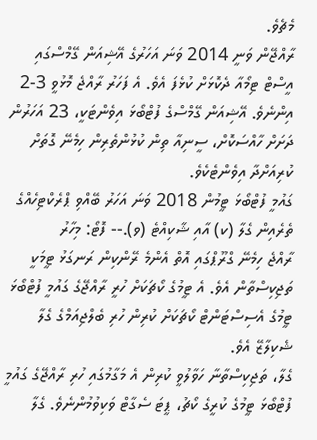މެޗެވެ.
ރާއްޖޭން ވަނީ 2014 ވަނަ އަހަރުގެ އޭޝިއަން ގޭމްސްގައި އީސްޓް ޓިމޯއާ ދެކޮޅަށް ކުޅެފަ އެވެ. އެ ފަހަރު ރާއްޖެ މޮޅުވީ 3-2 އިންނެވެ. އޭޝިއަން ގޭމްސްގެ ފުޓްބޯޅަ އިވެންޓަކީ، 23 އަހަރުން ދަށަށް ހާއްސަކޮށް، ސީނިއާ ތިން ކުޅުންތެރިން ހިމެނޭ ގޮތަށް ކުރިއަށްދާ އިވެންޓެކެވެ.
ގައުމީ ފުޓްބޯޅަ ޓީމުން 2018 ވަނަ އަހަރު ބޭއްވި ޕްރެކްޓިހެއްގެ ތެރެއިން ގެލާ (ކ) އާއި ޝާކިއްޓެ (ވ).-- ފޮޓޯ: މިހާރު
ރާއްޖެ ހިމެނޭ ގްރޫޕްގައި އޮތް އެންމެ ރޭންކިން ރަނގަޅު ޓީމަކީ ތަޖިކިސްތާން އެވެ. އެ ޓީމުގެ ކޯޗަކަށް ހުރީ ރާއްޖޭގެ ގައުމީ ފުޓްބޯޅަ ޓީމުގެ އެސިސްޓަންޓް ކޯޗަކަށް ކުރިން ހުރި ބެލްޖިއަމްގެ ގެލާ ޝެކިލާޒޭ އެވެ.
ގެލާ، ތަޖިކިސްތާނާ ހަވާލުވީ ކުރިން އެ މަގާމުގައި ހުރި ރާއްޖޭގެ ގައުމީ ފުޓްބޯޅަ ޓީމުގެ ކުރީގެ ކޯޗު، ޕީޓަ ސެގާޓް ވަކިވުމުންނެވެ. ގެލާ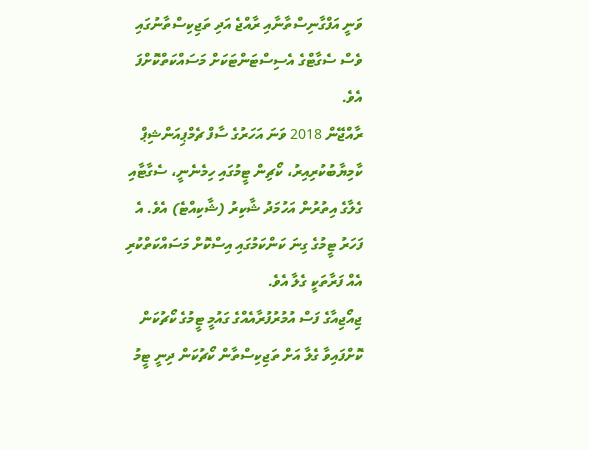ވަނީ އަފްގާނިސްތާނާއި ރާއްޖެ އަދި ތަޖިކިސްތާނުގައި ވެސް ސެގާޓްގެ އެސިސްޓަންޓަކަށް މަސައްކަތްކޮށްފަ އެވެ.
ރާއްޖޭން 2018 ވަނަ އަހަރުގެ ސާފް ޗެމްޕިއަންޝިޕް ކާމިޔާބުކުރިއިރު، ކޯޗިން ޓީމުގައި ހިމެނެނީ، ސެގާޓާއި ގެލާގެ އިތުރުން އަހުމަދު ޝާކިރު (ޝާކިއްޓެ) އެވެ. އެ ފަހަރު ޓީމުގެ ގިނަ ކަންކަމުގައި އިސްކޮށް މަސައްކަތްކުރި އެއް ފަރާތަކީ ގެލާ އެވެ.
ޖިއޯޖިއާގެ ފަސް އުމުރުފުރާއެއްގެ ގައުމީ ޓީމުގެ ކޯޗުކަން ކޮށްފައިވާ ގެލާ އަށް ތަޖިކިސްތާން ކޯޗުކަން ދިނީ ޓީމު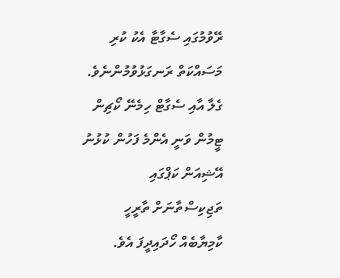ރޭވުމުގައި ސެގާޓާ އެކު ކުރި މަސައްކަތް ރަނގަޅުވުމުންނެވެ. ގެލާ އާއި ސެގާޓް ހިމެނޭ ކޯޗިން ޓީމުން ވަނީ އެންމެ ފަހުން ކުޅުނު އޭޝިއަން ކަޕްގައި ތަޖިކިސްތާނަށް ތާރީހީ ކާމިޔާބެއް ހޯދައިދީފަ އެވެ.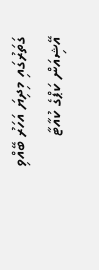ގަތަރުގައި މިދިޔަ އަހަރު ބޭއްވި އޭޝިއަން ކަޕްގެ ކުއާޓާ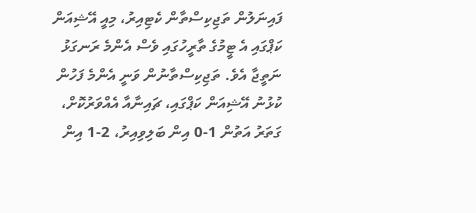ފައިނަލުން ތަޖިކިސްތާން ކެޓިއިރު، މިއީ އޭޝިއަން ކަޕްގައި އެ ޓީމުގެ ތާރީހުގައި ވެސް އެންމެ ރަނގަޅު ނަތީޖާ އެވެ. ތަޖިކިސްތާނުން ވަނީ އެންމެ ފަހުން ކުޅުނު އޭޝިއަން ކަޕްގައި، ޗައިނާއާ އެއްވަރުކޮށް، ގަތަރު އަތުން 1-0 އިން ބަލިވިއިރު، 2-1 އިން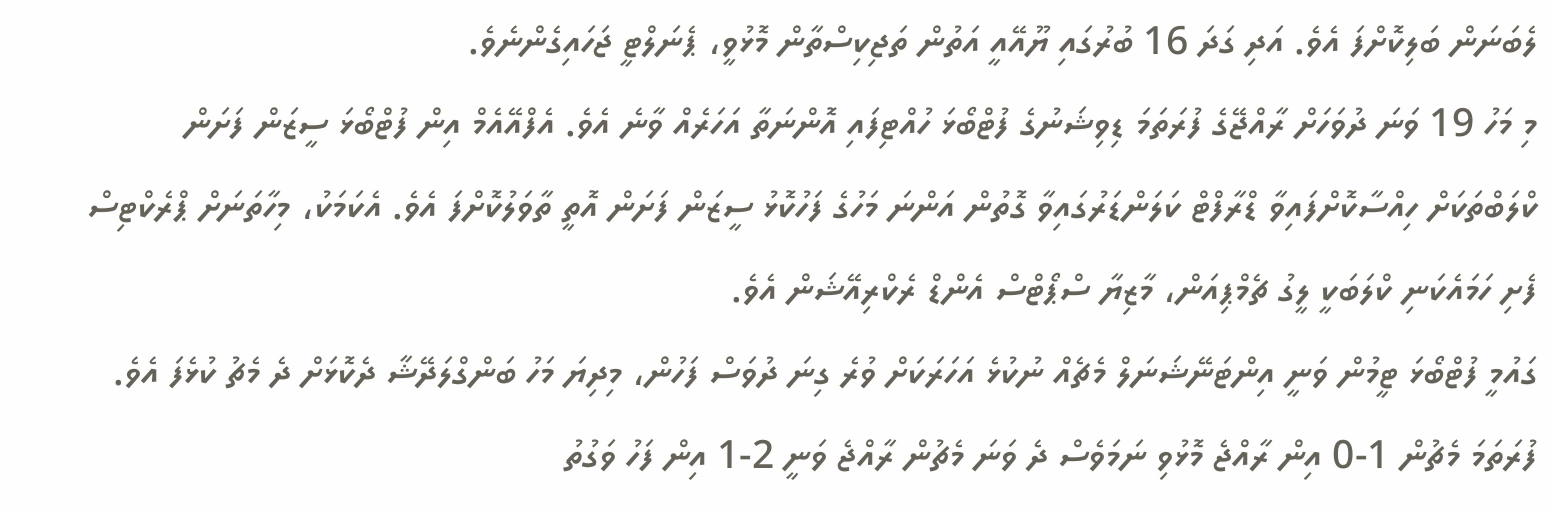ލެބަނަން ބަލިކޮށްފަ އެވެ. އަދި ގަދަ 16 ބުރުގައި ޔޫއޭއީ އަތުން ތަޖިކިސްތާން މޮޅުވީ، ޕެނަލްޓީ ޖަހައިގެންނެވެ.
މި މަހު 19 ވަނަ ދުވަހަށް ރާއްޖޭގެ ފުރަތަމަ ޑިވިޝަނުގެ ފުޓްބޯޅަ ހުއްޓިފައި އޮންނަތާ އަހަރެއް ވާނެ އެވެ. އެފްއޭއެމް އިން ފުޓްބޯޅަ ސީޒަން ފަށަން ކްލަބްތަކަށް ހިއްސާކޮށްފައިވާ ޑްރާފްޓް ކަލަންޑަރުގައިވާ ގޮތުން އަންނަ މަހުގެ ފަހުކޮޅު ސީޒަން ފަށަން އޮތީ ތާވަލުކޮށްފަ އެވެ. އެކަމަކު، މިހާތަނަށް ޕްރެކްޓިސް ފެށި ހަމައެކަނި ކްލަބަކީ ލީގު ޗެމްޕިއަން، މާޒިޔާ ސްޕޯޓްސް އެންޑް ރެކްރިއޭޝަން އެވެ.
ގައުމީ ފުޓްބޯޅަ ޓީމުން ވަނީ އިންޓަނޭޝަނަލް މެޗެއް ނުކުޅެ އަހަރަކަށް ވުރެ ގިނަ ދުވަސް ފަހުން، މިދިޔަ މަހު ބަންގްލަދޭޝާ ދެކޮޅަށް ދެ މެޗު ކުޅެފަ އެވެ. ފުރަތަމަ މެޗުން 1-0 އިން ރާއްޖެ މޮޅުވި ނަމަވެސް ދެ ވަނަ މެޗުން ރާއްޖެ ވަނީ 2-1 އިން ފަހު ވަގުތު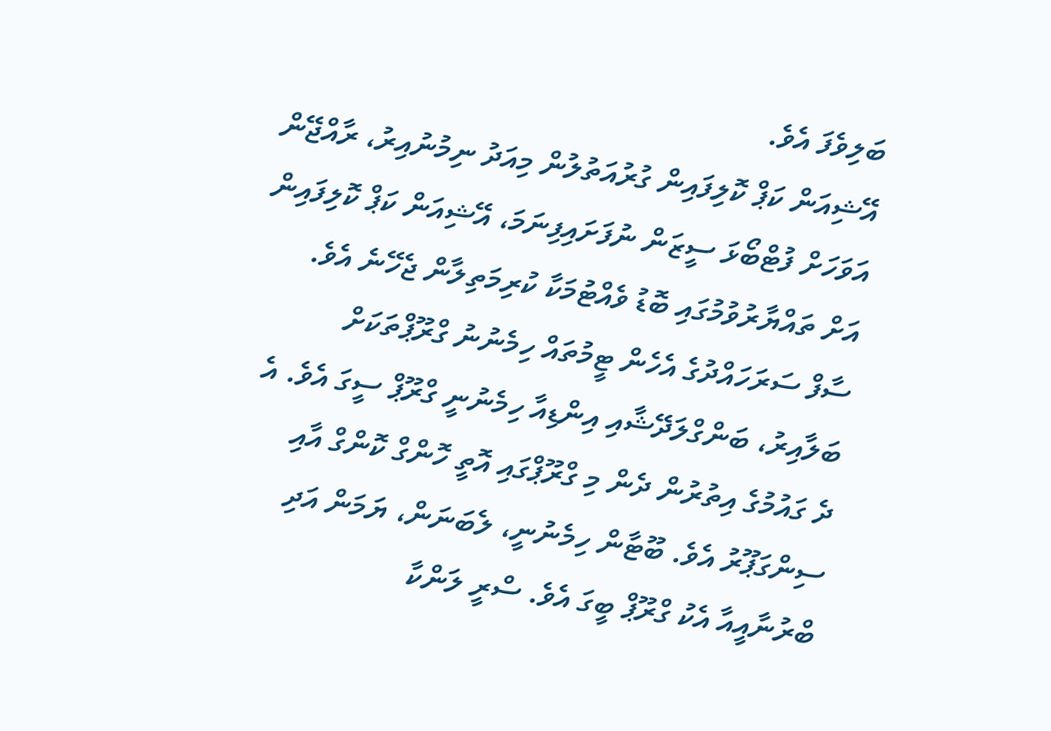ބަލިވެފަ އެވެ.
އޭޝިއަން ކަޕް ކޮލިފައިން ގުރުއަތުލުން މިއަދު ނިމުނުއިރު، ރާއްޖޭން އަވަހަށް ފުޓްބޯޅަ ސީޒަން ނުފަށައިފިނަމަ، އޭޝިއަން ކަޕް ކޮލިފައިން އަށް ތައްޔާރުވުމުގައި ބޮޑު ވެއްޓުމަކާ ކުރިމަތިލާން ޖެހޭނެ އެވެ.
ސާފް ސަރަހައްދުގެ އެހެން ޓީމުތައް ހިމެނުނު ގްރޫޕްތަކަށް ބަލާއިރު، ބަންގްލަދޭޝާއި އިންޑިއާ ހިމެނުނީ ގްރޫޕް ސީގަ އެވެ. އެ ދެ ގައުމުގެ އިތުރުން ދެން މި ގްރޫޕްގައި އޮތީ ހޮންގް ކޮންގް އާއި ސިންގަޕޫރު އެވެ. ބޫޓާން ހިމެނުނީ، ލެބަނަން، ޔަމަން އަދި ބްރުނާއީއާ އެކު ގްރޫޕް ބީގަ އެވެ. ސްރީ ލަންކާ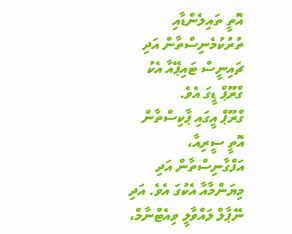އޮތީ ތައިލެންޑާއި ތުރުކުމެނިސްތާން އަދި ޗައިނީސް ޓައިޕޭއާ އެކު ގްރޫޕް ޑީގަ އެވެ.
ގްރޫޕް އީގައި ޕާކިސްތާން އޮތީ ސީރިއާ، އަފްގާނިސްތާން އަދި މިޔަންމާއާ އެކުގަ އެވެ. އަދި ނޭޕާލް ލައްވާލީ ވިއެޓްނާމް،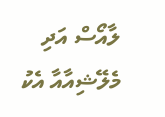ލާއޯސް އަދި މެލޭޝިއާއާ އެކު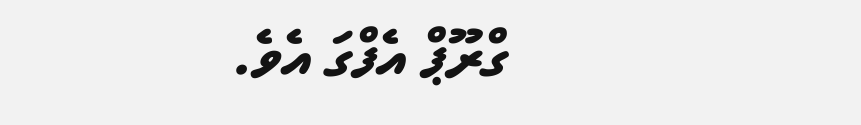ގްރޫޕް އެފްގަ އެވެ.